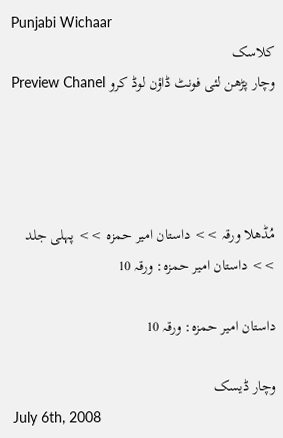Punjabi Wichaar
کلاسک
وچار پڑھن لئی فونٹ ڈاؤن لوڈ کرو Preview Chanel




مُڈھلا ورقہ >> داستان امیر حمزہ >> پہلی جلد >> داستان امیر حمزہ: ورقہ 10

داستان امیر حمزہ: ورقہ 10

وچار ڈیسک
July 6th, 2008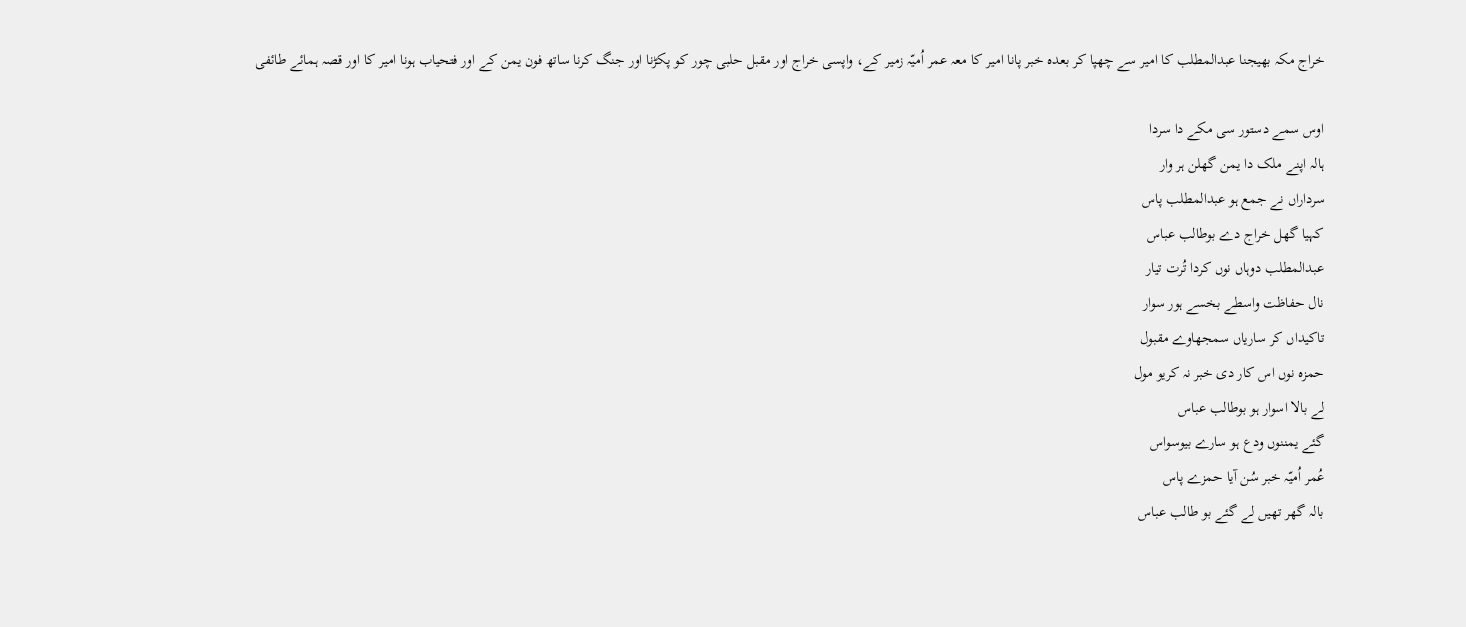خراج مکہ بھیجنا عبدالمطلب کا امیر سے چھپا کر بعدہ خبر پانا امیر کا معہ عمر اُمیّہ زمیر کے، واپسی خراج اور مقبل حلبی چور کو پکڑنا اور جنگ کرنا ساتھ فون یمن کے اور فتحیاب ہونا امیر کا اور قصہ ہمائے طائفی

اوس سمے دستور سی مکے دا سردا
ہالہ اپنے ملک دا یمن گھلن ہر وار
سرداراں نے جمع ہو عبدالمطلب پاس
کہیا گھل خراج دے بوطالب عباس
عبدالمطلب دوہاں نوں کردا تُرت تیار
نال حفاظت واسطے بخسے ہور سوار
تاکیداں کر ساریاں سمجھاوے مقبول
حمزہ نوں اس کار دی خبر نہ کریو مول
لے بالا اسوار ہو بوطالب عباس
گئے یمننوں ودع ہو سارے بیوسواس
عُمر اُمیّہ خبر سُن آیا حمزے پاس
بالہ گھر تھیں لے گئے بو طالب عباس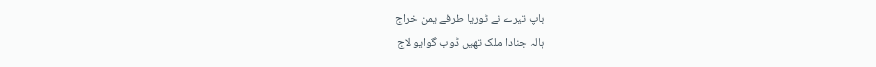باپ تیرے نے ٹوریا طرفے یمن خراج
ہالہ جنادا ملک تھیں ڈوب گوایو لاج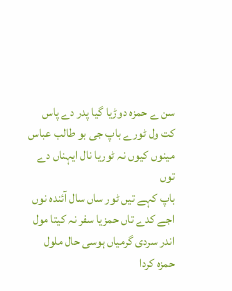سن ے حمزہ دوڑیا گیا پدر دے پاس
کت ول ٹورے باپ جی بو طالب عباس
مینوں کیوں نہ ٹوریا نال ایہناں دے توں
باپ کہے تیں ٹور ساں سال آئندہ نوں
اجے کدے تاں حمزیا سفر نہ کیتا مول
اندر سردی گرمیاں ہوسی حال ملول
حمزہ کردا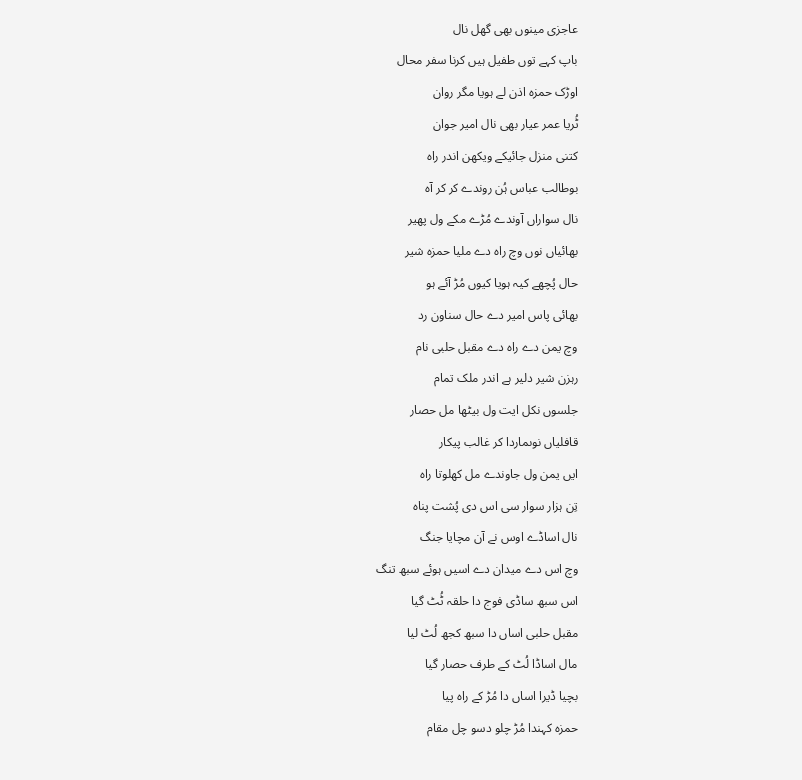عاجزی مینوں بھی گھل نال
باپ کہے توں طفیل ہیں کرنا سفر محال
اوڑک حمزہ اذن لے ہویا مگر روان
ٹُریا عمر عیار بھی نال امیر جوان
کتنی منزل جائیکے ویکھن اندر راہ
بوطالب عباس ہُن روندے کر کر آہ
نال سواراں آوندے مُڑے مکے ول پھیر
بھائیاں نوں وچ راہ دے ملیا حمزہ شیر
حال پُچھے کیہ ہویا کیوں مُڑ آئے ہو
بھائی پاس امیر دے حال سناون رد
وچ یمن دے راہ دے مقبل حلبی نام
رہزن شیر دلیر ہے اندر ملک تمام
جلسوں نکل ایت ول بیٹھا مل حصار
قافلیاں نوںماردا کر غالب پیکار
ایں یمن ول جاوندے مل کھلوتا راہ
تِن ہزار سوار سی اس دی پُشت پناہ
نال اساڈے اوس نے آن مچایا جنگ
وچ اس دے میدان دے اسیں ہوئے سبھ تنگ
اس سبھ ساڈی فوج دا حلقہ ٹُٹ گیا
مقبل حلبی اساں دا سبھ کجھ لُٹ لیا
مال اساڈا لُٹ کے طرف حصار گیا
بچیا ڈیرا اساں دا مُڑ کے راہ پیا
حمزہ کہندا مُڑ چلو دسو چل مقام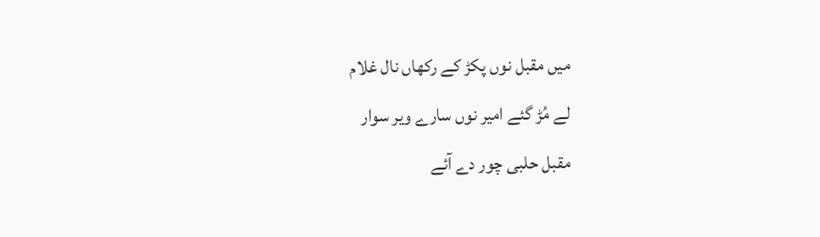میں مقبل نوں پکڑ کے رکھاں نال غلام
لے مُڑ گئے امیر نوں سارے ویر سوار
مقبل حلبی چور دے آئے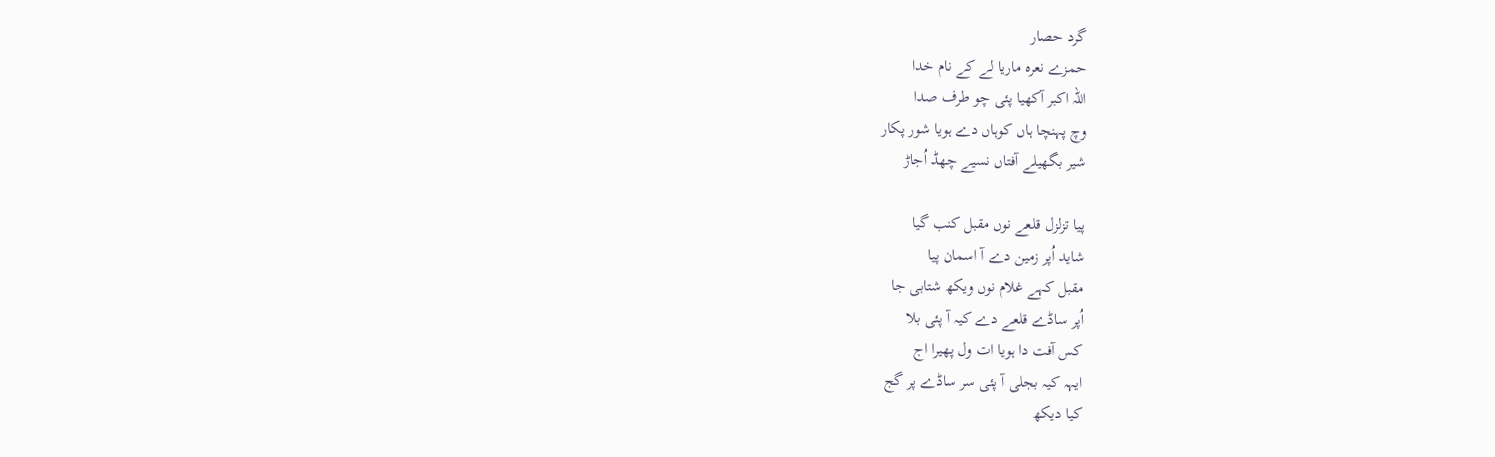گرد حصار
حمزے نعرہ ماریا لے کے نام خدا
اللہ اکبر آکھیا پئی چو طرف صدا
وچ پہنچا ہاں کوہاں دے ہویا شور پکار
شیر بگھیلے آفتاں نسیے چھڈ اُجاڑ

پیا تزلزل قلعے نوں مقبل کنب گیا
شاید اُپر زمین دے آ اسمان پیا
مقبل کہے غلام نوں ویکھ شتابی جا
اُپر ساڈے قلعے دے کیہ آ پئی بلا
کس آفت دا ہویا ات ول پھیرا اج
ایہہ کیہ بجلی آ پئی سر ساڈے پر گج
کیا دیکھ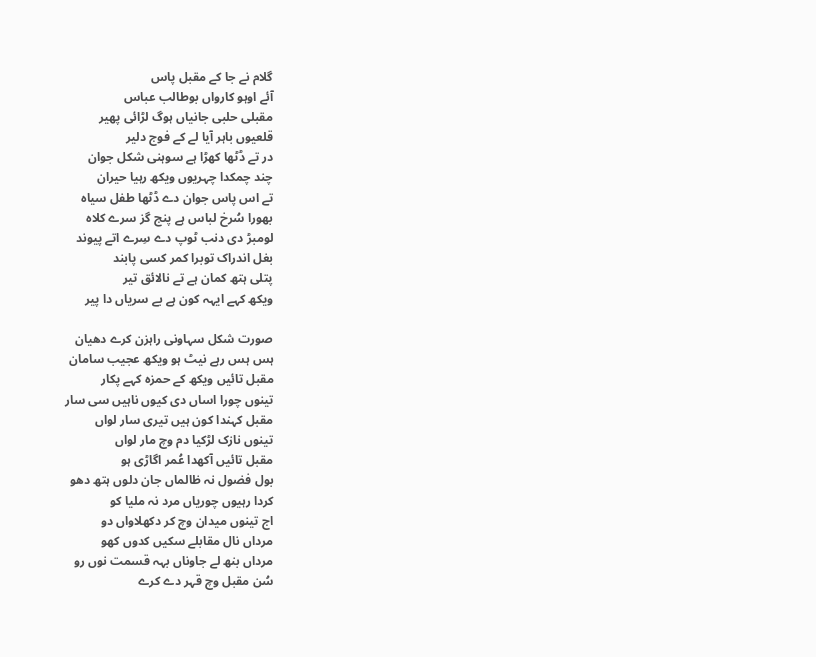گلام نے جا کے مقبل پاس
آئے اوہو کارواں بوطالب عباس
مقبلی حلبی جانیاں ہوگ لڑائی پھیر
قلعیوں باہر آیا لے کے فوج دلیر
در تے ڈٹھا کھڑا ہے سوہنی شکل جوان
چند چمکدا چہریوں ویکھ رہیا حیران
تے اس پاس جوان دے ڈٹھا طفل سیاہ
بھورا سُرخ لباس ہے پنج گز سرے کلاہ
لومبڑ دی دنب ٹوپ دے سِرے اتے پیوند
بغل اندراک توبرا کمر کسی پابند
پتلی ہتھ کمان ہے تے نالائق تیر
ویکھ کہے ایہہ کون ہے بے سریاں دا پیر

صورت شکل سہاونی راہزن کرے دھیان
ہس ہس رہے نیٹ ہو ویکھ عجیب سامان
مقبل تائیں ویکھ کے حمزہ کہے پکار
تینوں چورا اساں دی کیوں ناہیں سی سار
مقبل کہندا کون ہیں تیری سار لواں
تینوں نازک لڑکیا دم وچ مار لواں
مقبل تائیں آکھدا عُمر اگاڑی ہو
بول فضول نہ ظالماں جان دلوں ہتھ دھو
کردا رہیوں چوریاں مرد نہ ملیا کو
اج تینوں میدان وچ کر دکھلاواں دو
مرداں نال مقابلے سکیں کدوں کھو
مرداں بنھ لے جاوناں بہہ قسمت نوں رو
سُن مقبل وچ قہر دے کرے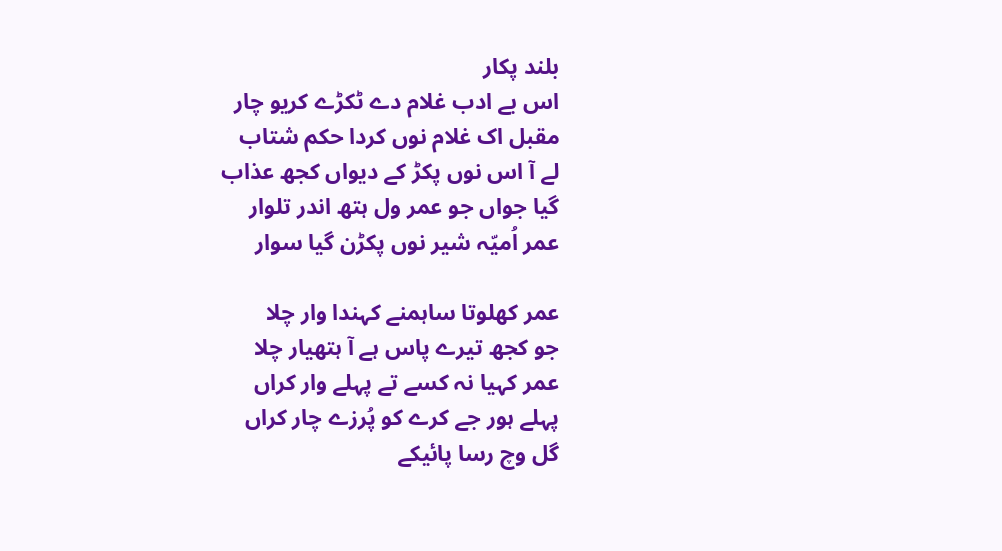بلند پکار
اس بے ادب غلام دے ٹکڑے کریو چار
مقبل اک غلام نوں کردا حکم شتاب
لے آ اس نوں پکڑ کے دیواں کجھ عذاب
گیا جواں جو عمر ول ہتھ اندر تلوار
عمر اُمیّہ شیر نوں پکڑن گیا سوار

عمر کھلوتا ساہمنے کہندا وار چلا
جو کجھ تیرے پاس ہے آ ہتھیار چلا
عمر کہیا نہ کسے تے پہلے وار کراں
پہلے ہور جے کرے کو پُرزے چار کراں
گل وچ رسا پائیکے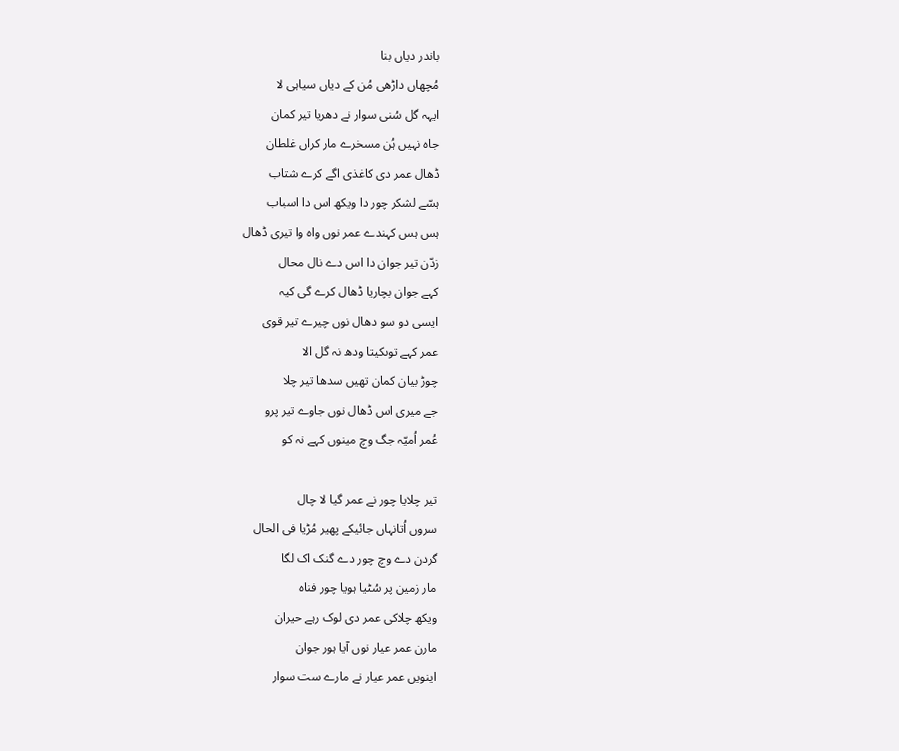باندر دیاں بنا
مُچھاں داڑھی مُن کے دیاں سیاہی لا
ایہہ گل سُنی سوار نے دھریا تیر کمان
جاہ نہیں ہُن مسخرے مار کراں غلطان
ڈھال عمر دی کاغذی اگے کرے شتاب
ہسّے لشکر چور دا ویکھ اس دا اسباب
ہس ہس کہندے عمر نوں واہ وا تیری ڈھال
زدّن تیر جوان دا اس دے نال محال
کہے جوان بچاریا ڈھال کرے گی کیہ
ایسی دو سو دھال نوں چیرے تیر قوی
عمر کہے توںکیتا ودھ نہ گل الا
چوڑ بیان کمان تھیں سدھا تیر چلا
جے میری اس ڈھال نوں جاوے تیر پرو
عُمر اُمیّہ جگ وچ مینوں کہے نہ کو

تیر چلایا چور نے عمر گیا لا چال
سروں اُتانہاں جائیکے پھیر مُڑیا فی الحال
گردن دے وچ چور دے گنک اک لگا
مار زمین پر سُٹیا ہویا چور فناہ
ویکھ چلاکی عمر دی لوک رہے حیران
مارن عمر عیار نوں آیا ہور جوان
اینویں عمر عیار نے مارے ست سوار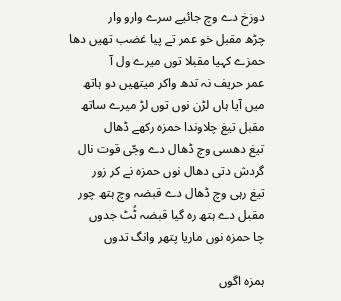دوزخ دے وچ جائیے سرے وارو وار
چڑھ مقبل خو عمر تے پیا غضب تھیں دھا
حمزے کہیا مقبلا توں میرے ول آ
عمر حریف نہ تدھ واکر میتھیں دو ہاتھ
میں آیا ہاں لڑن نوں توں لڑ میرے ساتھ
مقبل تیغ چلاوندا حمزہ رکھے ڈھال
تیغ دھسی وچ ڈھال دے وجّی قوت نال
گردش دتی دھال نوں حمزہ نے کر زور
تیغ رہی وچ ڈھال دے قبضہ وچ ہتھ چور
مقبل دے ہتھ رہ گیا قبضہ ٹُٹ جدوں
چا حمزہ نوں ماریا پتھر وانگ تدوں

ہمزہ اگوں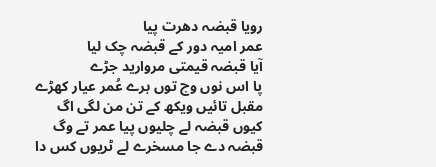رویا قبضہ دھرت پیا
عمر امیہ دور کے قبضہ چک لیا
آیا قبضہ قیمتی مروارید جڑے
پا اس نوں وچ توں برے عُمر عیار کھڑے
مقبل تائیں ویکھ کے تن من لگی اگ
کیوں قبضہ لے چلیوں پیا عمر تے وگ
قبضہ دے جا مسخرے لے ٹریوں کس دا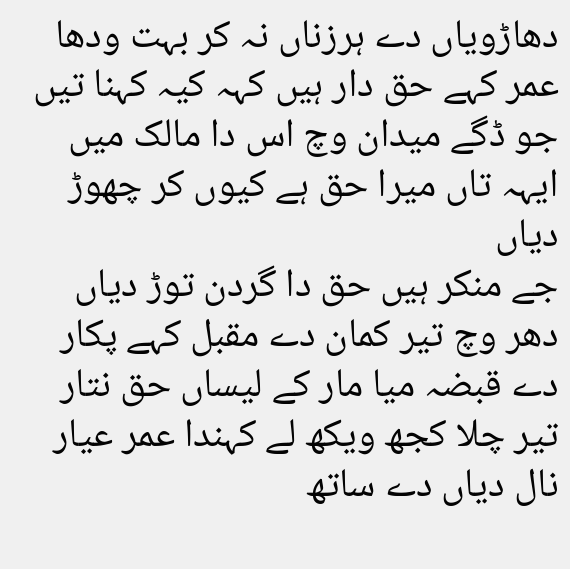دھاڑویاں دے ہرزناں نہ کر بہت ودھا
عمر کہے حق دار ہیں کہہ کیہ کہنا تیں
جو ڈگے میدان وچ اس دا مالک میں
ایہہ تاں میرا حق ہے کیوں کر چھوڑ دیاں
جے منکر ہیں حق دا گردن توڑ دیاں
دھر وچ تیر کمان دے مقبل کہے پکار
دے قبضہ میا مار کے لیساں حق نتار
تیر چلا کجھ ویکھ لے کہندا عمر عیار
نال دیاں دے ساتھ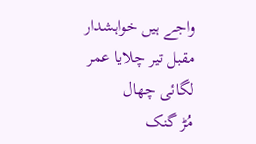واجے ہیں خواہشدار
مقبل تیر چلایا عمر لگائی چھال
مُڑ گنک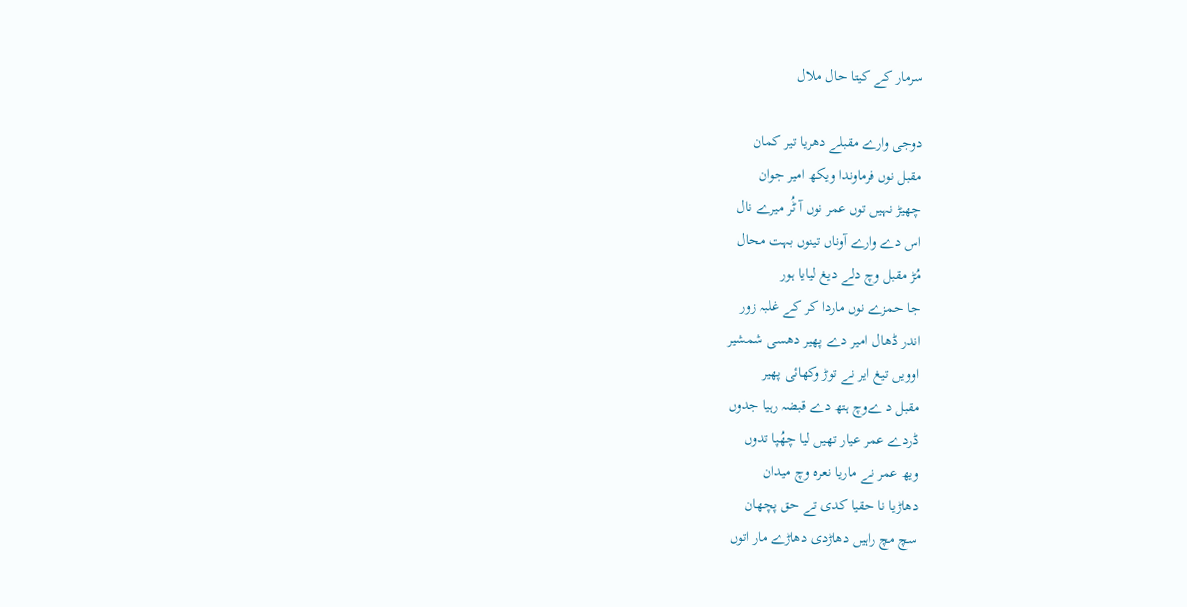سرمار کے کیتا حال ملال

دوجی وارے مقبلے دھریا تیر کمان
مقبل نوں فرماوندا ویکھ امیر جوان
چھیڑ نہیں توں عمر نوں آ ٹُر میرے نال
اس دے وارے آوناں تینوں بہت محال
مُڑ مقبل وچ دلے دیغ لیایا ہور
جا حمزے نوں ماردا کر کے غلبہ زور
اندر ڈھال امیر دے پھیر دھسی شمشیر
اوویں تیغ ایر نے توڑ وکھائی پھیر
مقبل د ےوچ ہتھ دے قبضہ رہیا جدوں
ڈردے عمر عیار تھیں لیا چھُپا تدوں
ویھ عمر نے ماریا نعرہ وچ میدان
دھاڑیا نا حقیا کدی تے حق پچھان
سچ مچ راہیں دھاڑدی دھاڑے مار اتوں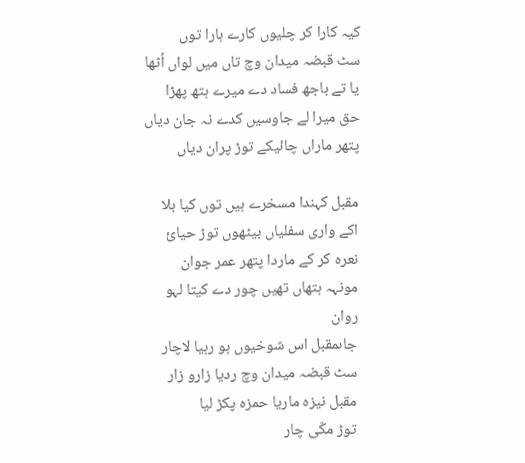کیہ کارا کر چلیوں کارے ہارا توں
سٹ قبضہ میدان وچ تاں میں لواں اُٹھا
یا تے باجھ فساد دے میرے ہتھ پھڑا
حق میرا لے جاوسیں کدے نہ جان دیاں
پتھر ماراں چائیکے توڑ پران دیاں

مقبل کہندا مسخرے ہیں توں کیا بلا
اکے واری سفلیاں بیٹھوں توڑ حیائ
نعرہ کر کے ماردا پتھر عمر جوان
مونہہ ہتھاں تھیں چور دے کیتا لہو روان
جاںمقبل اس شوخیوں ہو رہیا لاچار
سٹ قبضہ میدان وچ ردیا زارو زار
مقبل نیزہ ماریا حمزہ پکڑ لیا
توڑ مکّی چار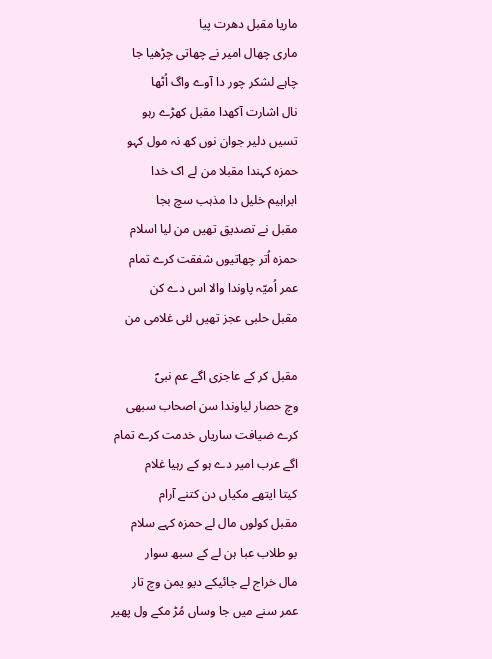ماریا مقبل دھرت پیا
ماری چھال امیر نے چھاتی چڑھیا جا
چاہے لشکر چور دا آوے واگ اُٹھا
نال اشارت آکھدا مقبل کھڑے رہو
تسیں دلیر جوان نوں کھ نہ مول کہو
حمزہ کہندا مقبلا من لے اک خدا
ابراہیم خلیل دا مذہب سچ بجا
مقبل نے تصدیق تھیں من لیا اسلام
حمزہ اُتر چھاتیوں شفقت کرے تمام
عمر اُمیّہ پاوندا والا اس دے کن
مقبل حلبی عجز تھیں لئی غلامی من

مقبل کر کے عاجزی اگے عم نبیؐ
وچ حصار لیاوندا سن اصحاب سبھی
کرے ضیافت ساریاں خدمت کرے تمام
اگے عرب امیر دے ہو کے رہیا غلام
کیتا ایتھے مکیاں دن کتنے آرام
مقبل کولوں مال لے حمزہ کہے سلام
بو طلاب عبا ہن لے کے سبھ سوار
مال خراج لے جائیکے دیو یمن وچ تار
عمر سنے میں جا وساں مُڑ مکے ول پھیر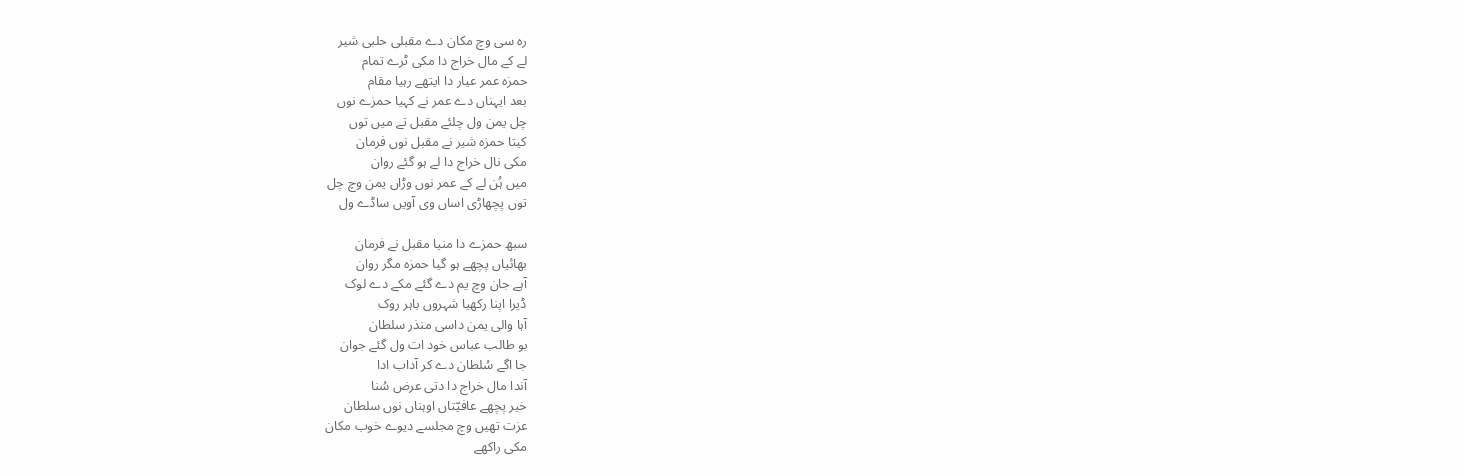رہ سی وچ مکان دے مقبلی حلبی شیر
لے کے مال خراج دا مکی ٹرے تمام
حمزہ عمر عیار دا ایتھے رہیا مقام
بعد ایہناں دے عمر نے کہیا حمزے نوں
چل یمن ول چلئے مقبل تے میں توں
کیتا حمزہ شیر نے مقبل نوں فرمان
مکی نال خراج دا لے ہو گئے روان
میں ہُن لے کے عمر نوں وڑاں یمن وچ چل
توں پچھاڑی اساں وی آویں ساڈے ول

سبھ حمزے دا منیا مقبل نے فرمان
بھائیاں پچھے ہو گیا حمزہ مگر روان
آہے جان وچ یم دے گئے مکے دے لوک
ڈیرا اپنا رکھیا شہروں باہر روک
آہا والی یمن داسی منذر سلطان
بو طالب عباس خود ات ول گئے جوان
جا اگے سُلطان دے کر آداب ادا
آندا مال خراج دا دتی عرض سُنا
خیر پچھے عافیّتاں اوہناں نوں سلطان
عزت تھیں وچ مجلسے دیوے خوب مکان
مکی راکھے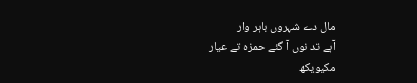مال دے شہروں باہر وار
آہے تد نوں آ گئے حمزہ تے عیار
مکیویکھ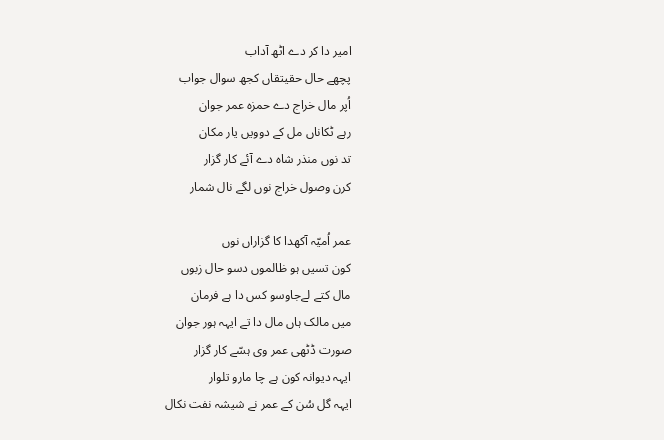امیر دا کر دے اٹھ آداب
پچھے حال حقیتقاں کجھ سوال جواب
اُپر مال خراج دے حمزہ عمر جوان
رہے ٹکاناں مل کے دوویں یار مکان
تد نوں منذر شاہ دے آئے کار گزار
کرن وصول خراج نوں لگے نال شمار

عمر اُمیّہ آکھدا کا گزاراں نوں
کون تسیں ہو ظالموں دسو حال زبوں
مال کتے لےجاوسو کس دا ہے فرمان
میں مالک ہاں مال دا تے ایہہ ہور جوان
صورت ڈٹھی عمر وی ہسّے کار گزار
ایہہ دیوانہ کون ہے چا مارو تلوار
ایہہ گل سُن کے عمر نے شیشہ نفت نکال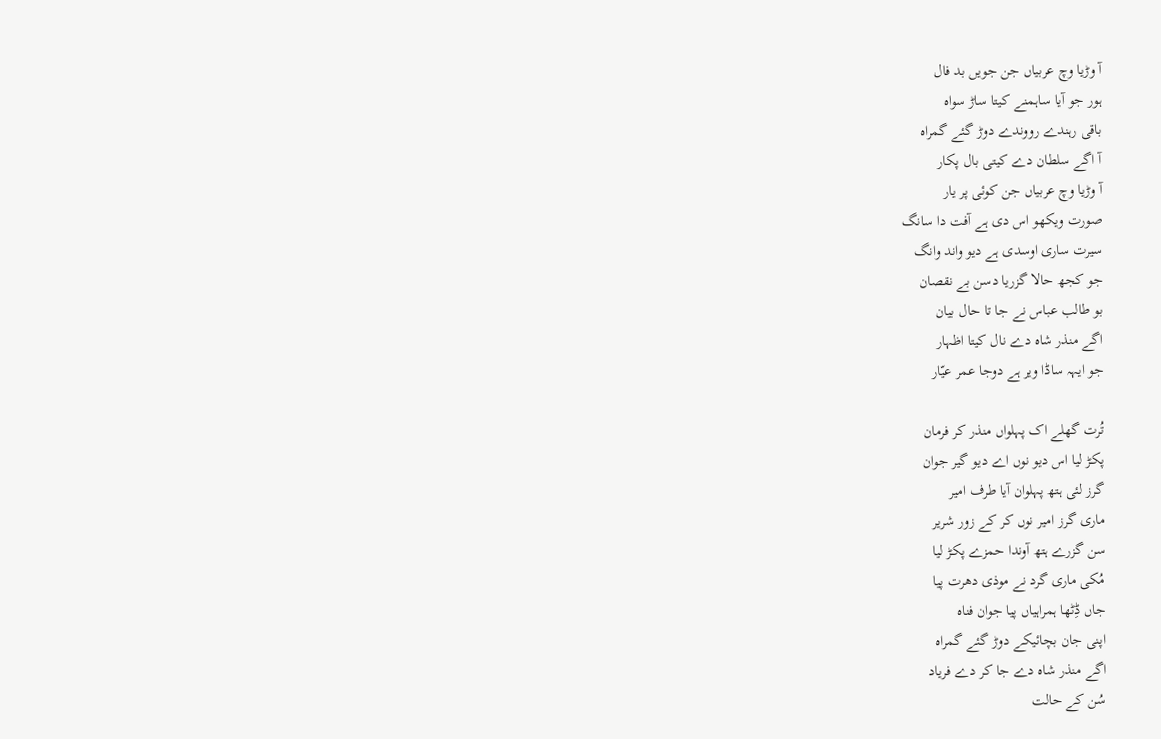آ وڑیا وچ عربیاں جن جویں بد فال
ہور جو آیا ساہمنے کیتا ساڑ سواہ
باقی رہندے رووندے دوڑ گئے گمراہ
آ اگے سلطان دے کیتی بال پکار
آ وڑیا وچ عربیاں جن کوئی پر یار
صورت ویکھو اس دی ہے آفت دا سانگ
سیرت ساری اوسدی ہے دیو واند وانگ
جو کجھ حالا گزریا دسن بے نقصان
بو طالب عباس نے جا تا حال بیان
اگے منذر شاہ دے نال کیتا اظہار
جو ایہہ ساڈا ویر ہے دوجا عمر عیّار

تُرت گھلے اک پہلواں منذر کر فرمان
پکڑ لیا اس دیو نوں اے دیو گیر جوان
گرز لئی ہتھ پہلوان آیا طرف امیر
ماری گرز امیر نوں کر کے زور شریر
سن گزرے ہتھ آوندا حمزے پکڑ لیا
مُکی ماری گرد نے موذی دھرت پیا
جاں ڈِٹھا ہمراہیاں پیا جوان فناہ
اپنی جان بچائیکے دوڑ گئے گمراہ
اگے منذر شاہ دے جا کر دے فریاد
سُن کے حالت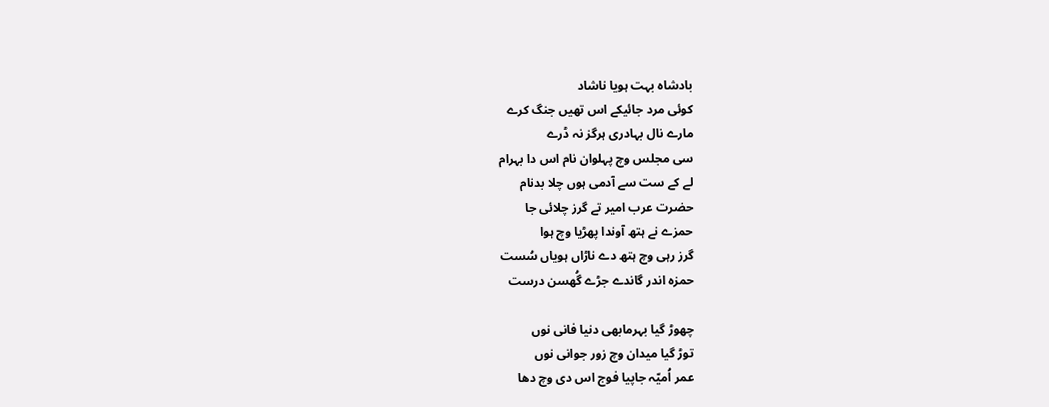بادشاہ بہت ہویا ناشاد
کوئی مرد جائیکے اس تھیں جنگ کرے
مارے نال بہادری ہرگز نہ ڈرے
سی مجلس وچ پہلوان نام اس دا بہرام
لے کے ست سے آدمی ہوں چلا بدنام
حضرت عرب امیر تے گرز چلائی جا
حمزے نے ہتھ آوندا پھڑیا وچ ہوا
گرز رہی وچ ہتھ دے ناڑاں ہویاں سُست
حمزہ اندر گاندے جڑے گُھسن درست

چھوڑ گیا بہرمابھی دنیا فانی نوں
توڑ گیا میدان وچ زور جوانی نوں
عمر اُمیّہ جاپیا فوج اس دی وچ دھا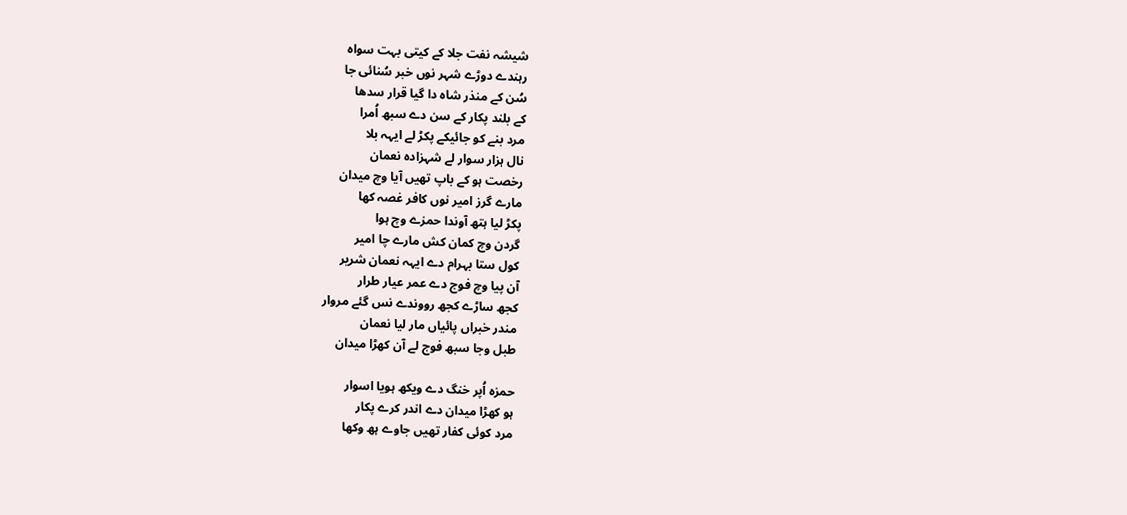شیشہ نفت جلا کے کیتی بہت سواہ
رہندے دوڑے شہر نوں خبر سُنائی جا
سُن کے منذر شاہ دا گیا قرار سدھا
کے بلند پکار کے سن دے سبھ اُمرا
مرد بنے کو جائیکے پکڑ لے ایہہ بلا
نال ہزار سوار لے شہزادہ نعمان
رخصت ہو کے باپ تھیں آیا وچ میدان
مارے گرز امیر نوں کافر غصہ کھا
پکڑ لیا ہتھ آوندا حمزے وچ ہوا
گردن وچ کمان کش مارے چا امیر
کول ستا بہرام دے ایہہ نعمان شریر
آن پیا وچ فوج دے عمر عیار طرار
کجھ ساڑے کجھ رووندے نس گئے مروار
مندر خبراں پائیاں مار لیا نعمان
طبل وجا سبھ فوج لے آن کھڑا میدان

حمزہ اُپر خنگ دے ویکھ ہویا اسوار
ہو کھڑا میدان دے اندر کرے پکار
مرد کوئی کفار تھیں جاوے ہھ وکھا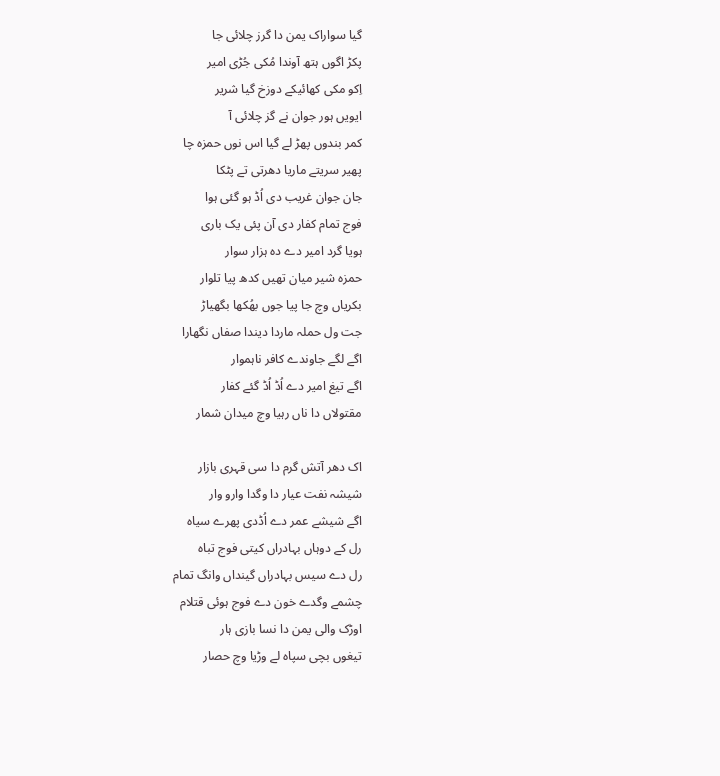گیا سواراک یمن دا گرز چلائی جا
پکڑ اگوں ہتھ آوندا مُکی جُڑی امیر
اِکو مکی کھائیکے دوزخ گیا شریر
ایویں ہور جوان نے گز چلائی آ
کمر بندوں پھڑ لے گیا اس نوں حمزہ چا
پھیر سریتے ماریا دھرتی تے پٹکا
جان جوان غریب دی اُڈ ہو گئی ہوا
فوج تمام کفار دی آن پئی یک باری
ہویا گرد امیر دے دہ ہزار سوار
حمزہ شیر میان تھیں کدھ پیا تلوار
بکریاں وچ جا پیا جوں بھُکھا بگھیاڑ
جت ول حملہ ماردا دیندا صفاں نگھارا
اگے لگے جاوندے کافر ناہموار
اگے تیغ امیر دے اُڈ اُڈ گئے کفار
مقتولاں دا ناں رہیا وچ میدان شمار

اک دھر آتش گرم دا سی قہری بازار
شیشہ نفت عیار دا وگدا وارو وار
اگے شیشے عمر دے اُڈدی پھرے سیاہ
رل کے دوہاں بہادراں کیتی فوج تباہ
رل دے سیس بہادراں گینداں وانگ تمام
چشمے وگدے خون دے فوج ہوئی قتلام
اوڑک والی یمن دا نسا بازی ہار
تیغوں بچی سپاہ لے وڑیا وچ حصار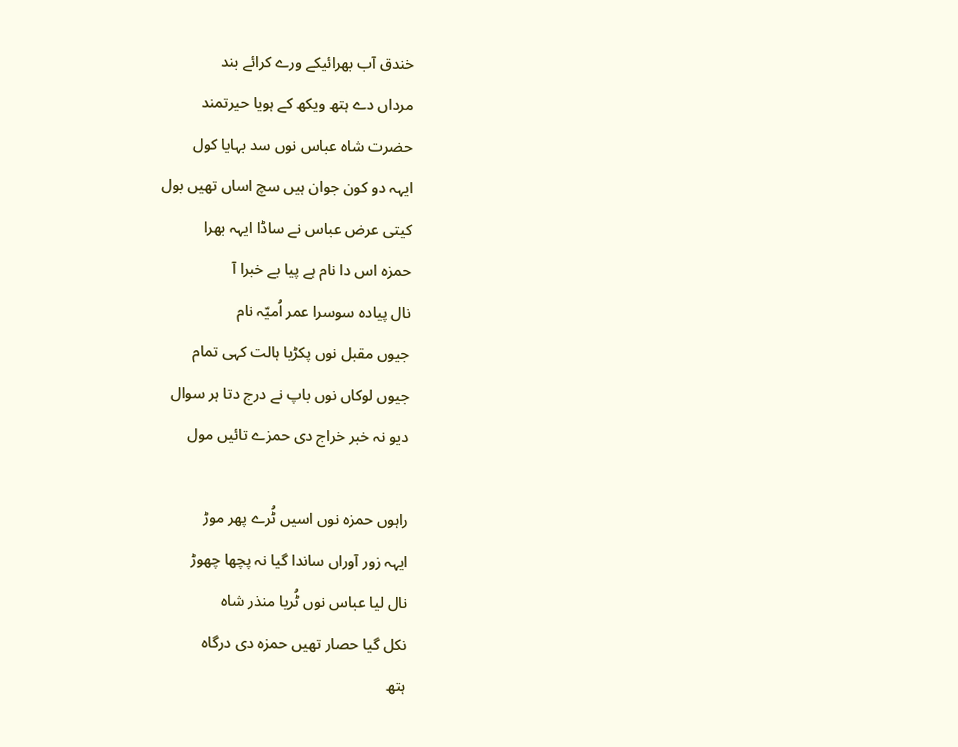خندق آب بھرائیکے ورے کرائے بند
مرداں دے ہتھ ویکھ کے ہویا حیرتمند
حضرت شاہ عباس نوں سد بہایا کول
ایہہ دو کون جوان ہیں سچ اساں تھیں بول
کیتی عرض عباس نے ساڈا ایہہ بھرا
حمزہ اس دا نام ہے پیا بے خبرا آ
نال پیادہ سوسرا عمر اُمیّہ نام
جیوں مقبل نوں پکڑیا ہالت کہی تمام
جیوں لوکاں نوں باپ نے درج دتا ہر سوال
دیو نہ خبر خراج دی حمزے تائیں مول

راہوں حمزہ نوں اسیں ٹُرے پھر موڑ
ایہہ زور آوراں ساندا گیا نہ پچھا چھوڑ
نال لیا عباس نوں ٹُریا منذر شاہ
نکل گیا حصار تھیں حمزہ دی درگاہ
ہتھ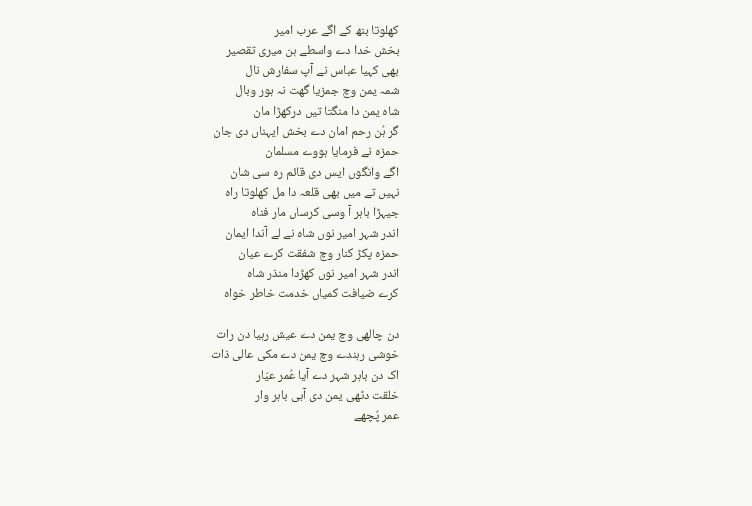کھلوتا بنھ کے اگے عرب امیر
بخش خدا دے واسطے ہن میری تقصیر
بھی کہیا عباس نے آپ سفارش نال
شمہ یمن وچ جمزیا گھت نہ ہور وبال
شاہ یمن دا منگتا تیں درکھڑا مان
گر ہُن رحم امان دے بخش ایہناں دی جان
حمزہ نے فرمایا ہووے مسلمان
اگے وانگوں ایس دی قائم رہ سی شان
نہیں تے میں بھی قلعہ دا مل کھلوتا راہ
جیہڑا باہر آ وسی کرساں مار فناہ
اندر شہر امیر نوں شاہ نے لے آندا ایمان
حمزہ پکڑ کنار وچ شفقت کرے عیان
اندر شہر امیر نوں کھڑدا منذر شاہ
کرے ضیافت کمیاں خدمت خاطر خواہ

دن چالھی وچ یمن دے عیش رہیا دن رات
خوشی رہندے وچ یمن دے مکی عالی ذات
اک دن باہر شہر دے آیا عُمر عیّار
خلقت دٹھی یمن دی آہی باہر وار
عمر پُچھے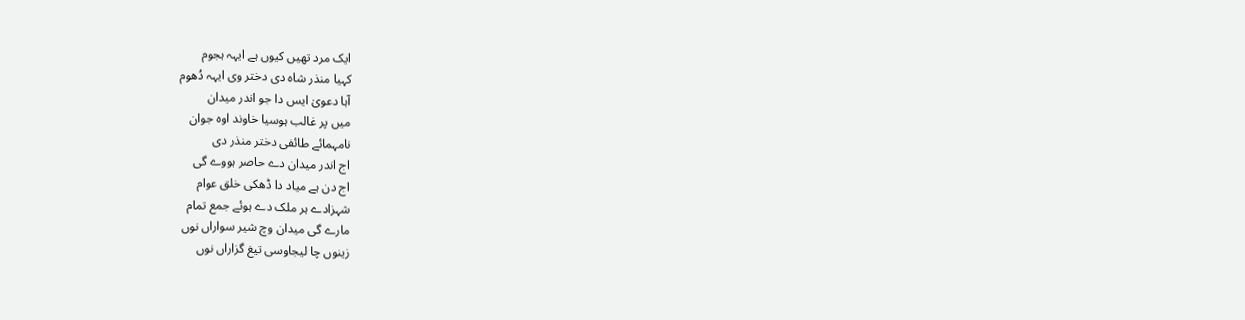ایک مرد تھیں کیوں ہے ایہہ ہجوم
کہیا منذر شاہ دی دختر وی ایہہ دُھوم
آہا دعویٰ ایس دا جو اندر میدان
میں پر غالب ہوسیا خاوند اوہ جوان
نامہمائے طائفی دختر منذر دی
اج اندر میدان دے حاصر ہووے گی
اج دن ہے میاد دا ڈھکی خلق عوام
شہزادے ہر ملک دے ہوئے جمع تمام
مارے گی میدان وچ شیر سواراں نوں
زینوں چا لیجاوسی تیغ گزاراں نوں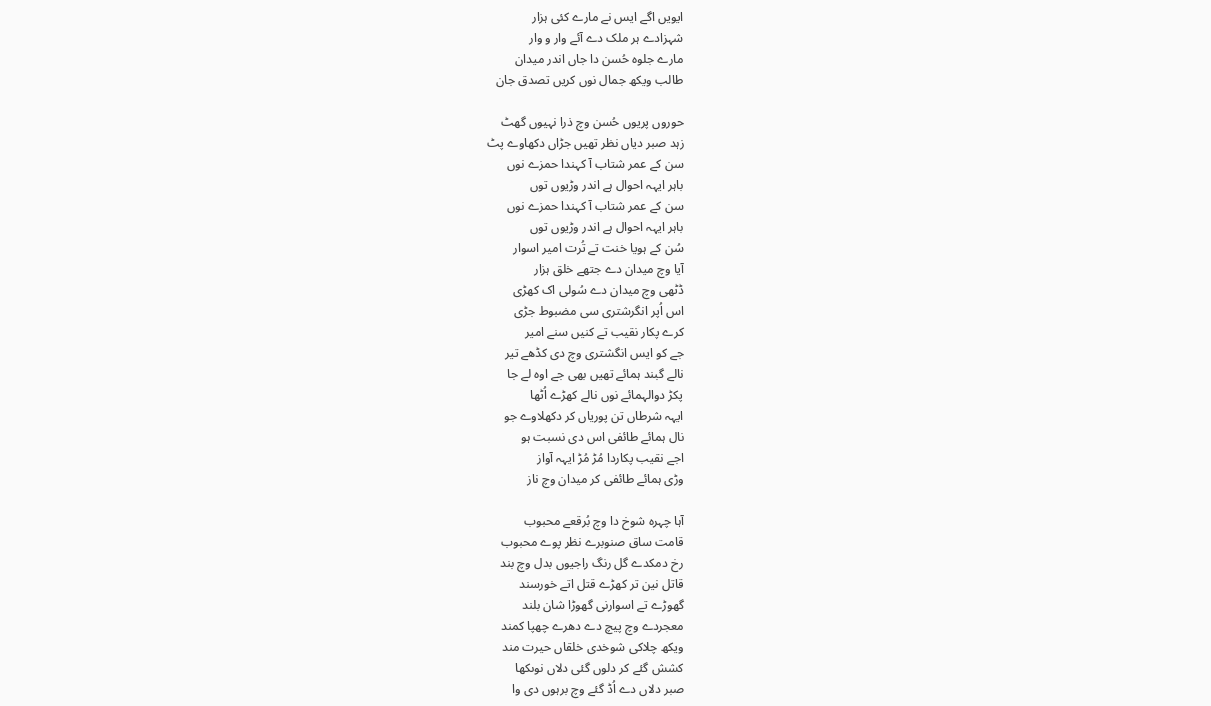ایویں اگے ایس نے مارے کئی ہزار
شہزادے ہر ملک دے آئے وار و وار
مارے جلوہ حُسن دا جاں اندر میدان
طالب ویکھ جمال نوں کریں تصدق جان

حوروں پریوں حُسن وچ ذرا نہیوں گھٹ
زہد صبر دیاں نظر تھیں جڑاں دکھاوے پٹ
سن کے عمر شتاب آ کہندا حمزے نوں
باہر ایہہ احوال ہے اندر وڑیوں توں
سن کے عمر شتاب آ کہندا حمزے نوں
باہر ایہہ احوال ہے اندر وڑیوں توں
سُن کے ہویا خنت تے تُرت امیر اسوار
آیا وچ میدان دے جتھے خلق ہزار
ڈٹھی وچ میدان دے سُولی اک کھڑی
اس اُپر انگرشتری سی مضبوط جڑی
کرے پکار نقیب تے کنیں سنے امیر
جے کو ایس انگشتری وچ دی کڈھے تیر
نالے گبند ہمائے تھیں بھی جے اوہ لے جا
پکڑ دوالہمائے نوں نالے کھڑے اُٹھا
ایہہ شرطاں تن پوریاں کر دکھلاوے جو
نال ہمائے طائفی اس دی نسبت ہو
اجے نقیب پکاردا مُڑ مُڑ ایہہ آواز
وڑی ہمائے طائفی کر میدان وچ ناز

آہا چہرہ شوخ دا وچ بُرقعے محبوب
قامت ساق صنوبرے نظر پوے محبوب
رخ دمکدے گل رنگ راجیوں بدل وچ بند
قاتل نین تر کھڑے قتل اتے خورسند
گھوڑے تے اسوارنی گھوڑا شان بلند
معجردے وچ پیچ دے دھرے چھپا کمند
ویکھ چلاکی شوخدی خلقاں حیرت مند
کشش گئے کر دلوں گئی دلاں نوںکھا
صبر دلاں دے اُڈ گئے وچ برہوں دی وا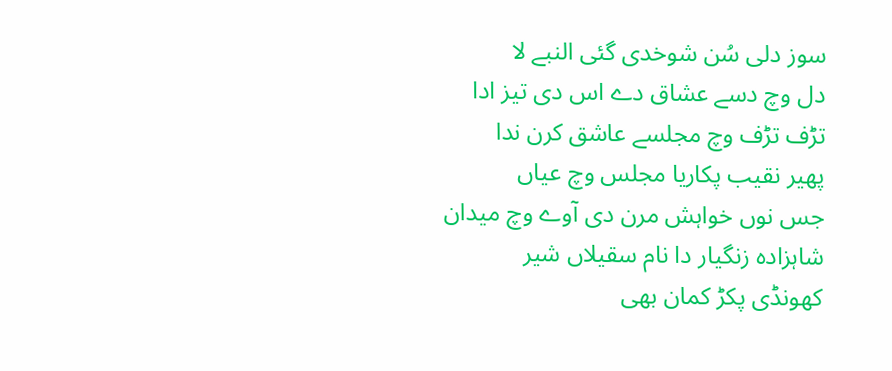سوز دلی سُن شوخدی گئی النبے لا
دل وچ دسے عشاق دے اس دی تیز ادا
تڑف تڑف وچ مجلسے عاشق کرن ندا
پھیر نقیب پکاریا مجلس وچ عیاں
جس نوں خواہش مرن دی آوے وچ میدان
شاہزادہ زنگیار دا نام سقیلاں شیر
کھونڈی پکڑ کمان بھی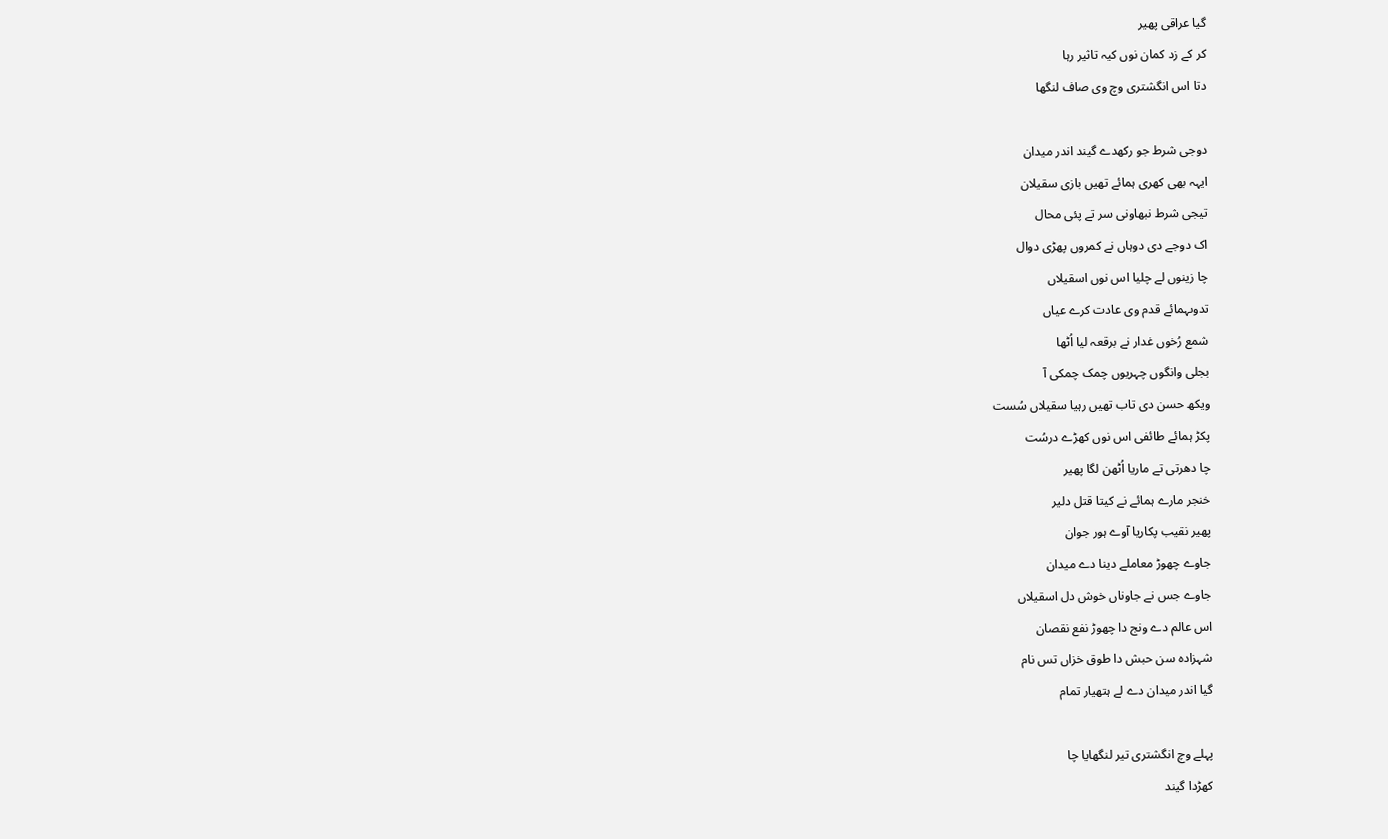گیا عراقی پھیر
کر کے زد کمان نوں کیہ تاثیر رہا
دتا اس انگشتری وچ وی صاف لنگھا

دوجی شرط جو رکھدے گیند اندر میدان
ایہہ بھی کھری ہمائے تھیں بازی سقیلان
تیجی شرط نبھاونی سر تے پئی محال
اک دوجے دی دوہاں نے کمروں پھڑی دوال
چا زینوں لے چلیا اس نوں اسقیلاں
تدوںہمائے قدم وی عادت کرے عیاں
شمع رُخوں غدار نے برقعہ لیا اُٹھا
بجلی وانگوں چہریوں چمک چمکی آ
ویکھ حسن دی تاب تھیں رہیا سقیلاں سُست
پکڑ ہمائے طائفی اس نوں کھڑے درسُت
چا دھرتی تے ماریا اُٹھن لگا پھیر
خنجر مارے ہمائے نے کیتا قتل دلیر
پھیر نقیب پکاریا آوے ہور جوان
جاوے چھوڑ معاملے دینا دے میدان
جاوے جس نے جاوناں خوش دل اسقیلاں
اس عالم دے ونج دا چھوڑ نفع نقصان
شہزادہ سن حبش دا طوق خزاں تس نام
گیا اندر میدان دے لے ہتھیار تمام

پہلے وچ انگشتری تیر لنگھایا چا
کھڑدا گیند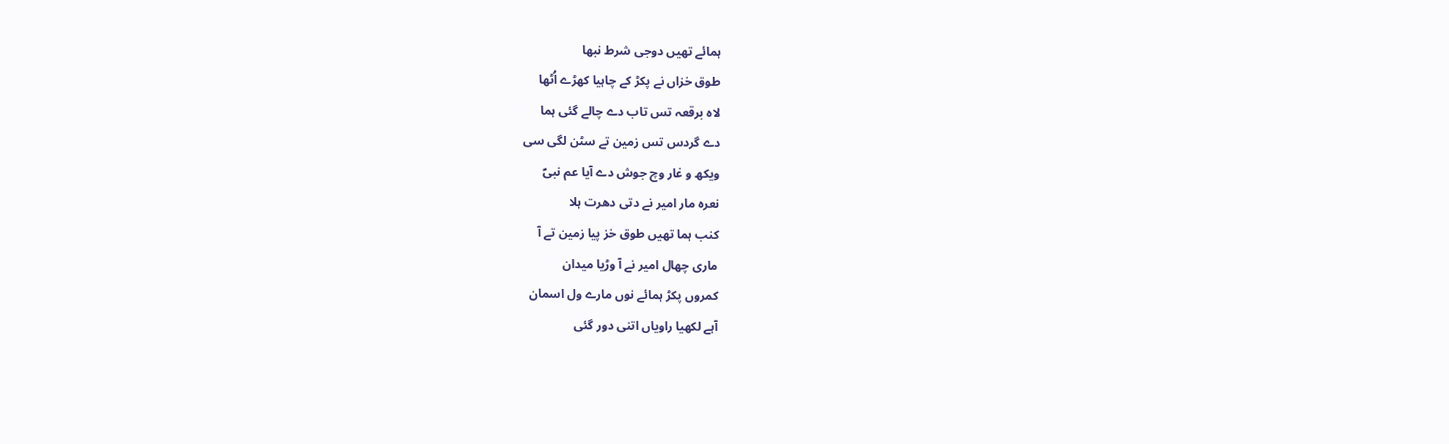ہمائے تھیں دوجی شرط نبھا
طوق خزاں نے پکڑ کے چاہیا کھڑے اُٹھا
لاہ برقعہ تس تاب دے چالے گئی ہما
دے گردس تس زمین تے سٹن لگی سی
ویکھ و غار وچ جوش دے آیا عم نبیؐ
نعرہ مار امیر نے دتی دھرت ہلا
کنب ہما تھیں طوق خز پیا زمین تے آ
ماری چھال امیر نے آ وڑیا میدان
کمروں پکڑ ہمائے نوں مارے ول اسمان
آہے لکھیا راویاں اتنی دور گئی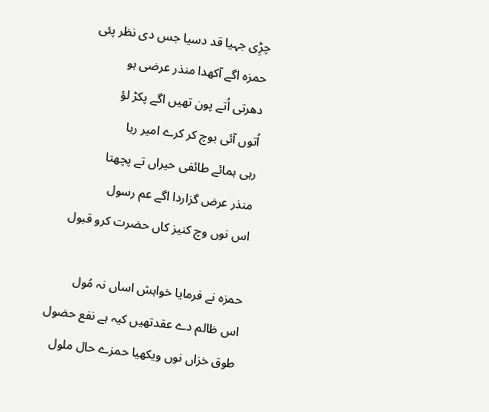چڑِی جہیا قد دسیا جس دی نظر پئی
حمزہ اگے آکھدا منذر عرضی ہو
دھرتی اُتے پون تھیں اگے پکڑ لؤ
اُتوں آئی بوچ کر کرے امیر رہا
رہی ہمائے طائفی حیراں تے پچھتا
منذر عرض گزاردا اگے عم رسول
اس نوں وچ کنیز کاں حضرت کرو قبول

حمزہ نے فرمایا خواہش اساں نہ مُول
اس ظالم دے عقدتھیں کیہ ہے نفع حضول
طوق خزاں نوں ویکھیا حمزے حال ملول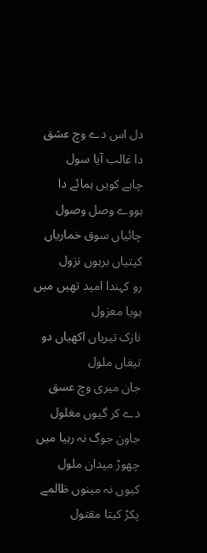دل اس دے وچ عشق دا غالب آیا سول
چاہے کویں ہمائے دا ہووے وصل وصول
چائیاں سوق خماریاں کیتیاں برہوں نزول
رو کہندا امید تھیں میں ہویا معزول
نازک تیریاں اکھیاں دو تیغاں ملول
جان میری وچ عسق دے کر گیوں مغلول
جاون جوگ نہ رہیا میں چھوڑ میدان ملول
کیوں نہ مینوں ظالمے پکڑ کیتا مقتول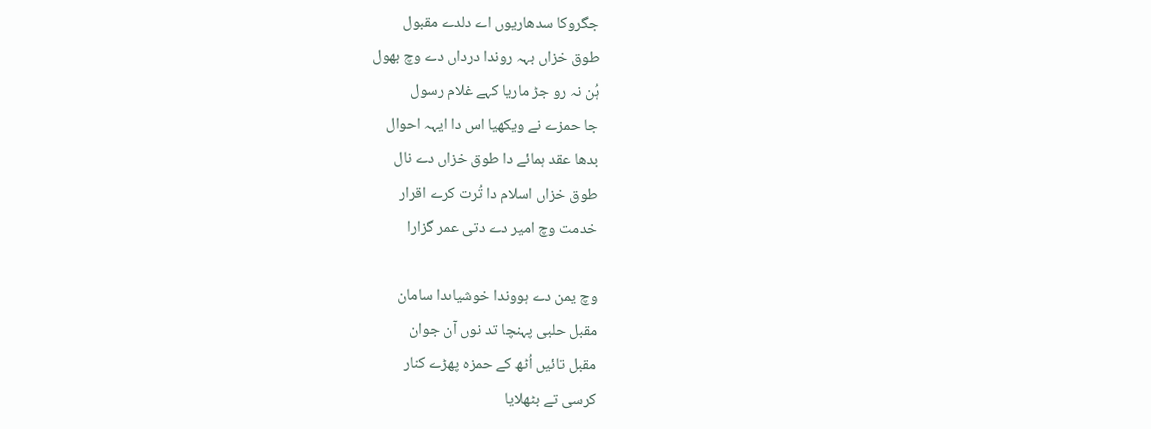جگروکا سدھاریوں اے دلدے مقبول
طوق خزاں بہہ روندا درداں دے وچ بھول
ہُن نہ رو جڑ ماریا کہے غلام رسول
جا حمزے نے ویکھیا اس دا ایہہ احوال
بدھا عقد ہمائے دا طوق خزاں دے نال
طوق خزاں اسلام دا تُرت کرے اقرار
خدمت وچ امیر دے دتی عمر گزارا

وچ یمن دے ہووندا خوشیاںدا سامان
مقبل حلبی پہنچا تد نوں آن جوان
مقبل تائیں اُٹھ کے حمزہ پھڑے کنار
کرسی تے بٹھلایا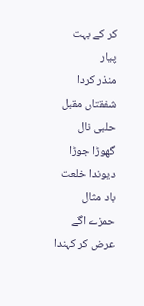کر کے بہت پیار
منذر کردا شفقتاں مقبل حلبی نال
گھوڑا جوڑا دیوندا خلعت باد مثال
حمزے اگے عرض کر کہندا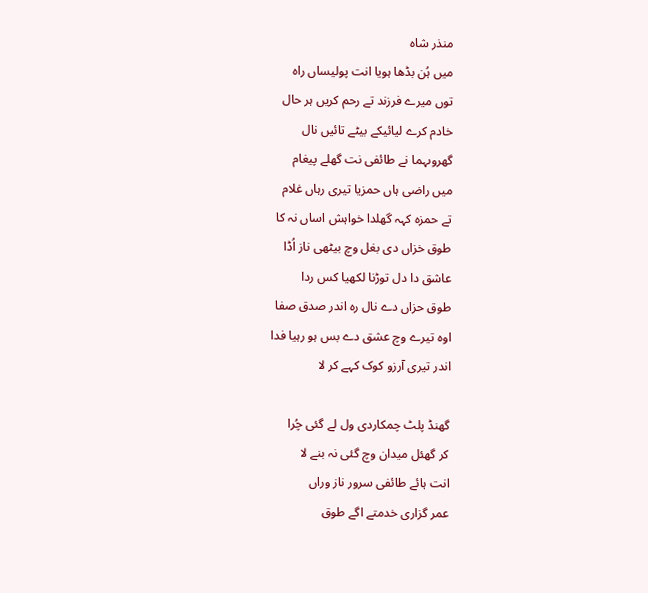منذر شاہ
میں ہُن بڈھا ہویا انت پولیساں راہ
توں میرے فرزند تے رحم کریں ہر حال
خادم کرے لیائیکے بیٹے تائیں نال
گھروںہما نے طائفی نت گھلے پیغام
میں راضی ہاں حمزیا تیری رہاں غلام
تے حمزہ کہہ گھلدا خواہش اساں نہ کا
طوق خزاں دی بغل وچ بیٹھی ناز اُڈا
عاشق دا دل توڑنا لکھیا کس ردا
طوق حزاں دے نال رہ اندر صدق صفا
اوہ تیرے وچ عشق دے بس ہو رہیا فدا
اندر تیری آرزو کوک کہے کر لا

گھنڈ پلٹ چمکاردی ول لے گئی چُرا
کر گھئل میدان وچ گئی نہ بنے لا
انت ہائے طائفی سرور ناز وراں
عمر گزاری خدمتے اگے طوق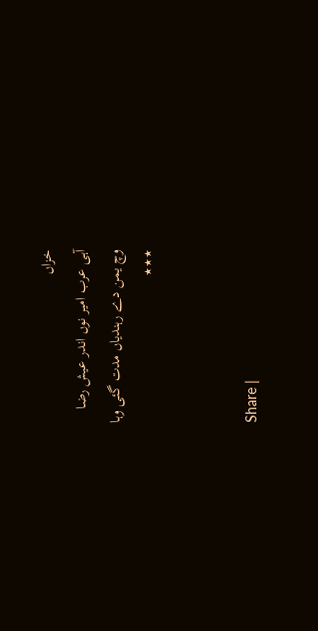خزاں
آہی عرب امیر نوں اندر عیش رضا
وچ یمن دے رہندیاں مدت گئی وہا
٭٭٭


Share |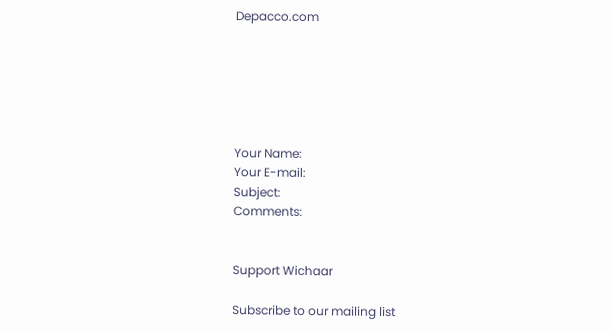Depacco.com






Your Name:
Your E-mail:
Subject:
Comments:


Support Wichaar

Subscribe to our mailing list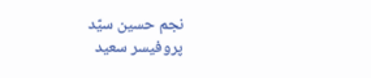نجم حسین سیّد
پروفیسر سعید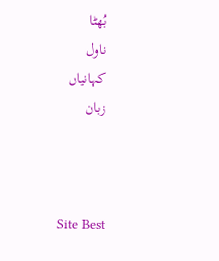بُھٹا
ناول
کہانیاں
زبان



Site Best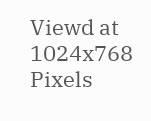Viewd at 1024x768 Pixels